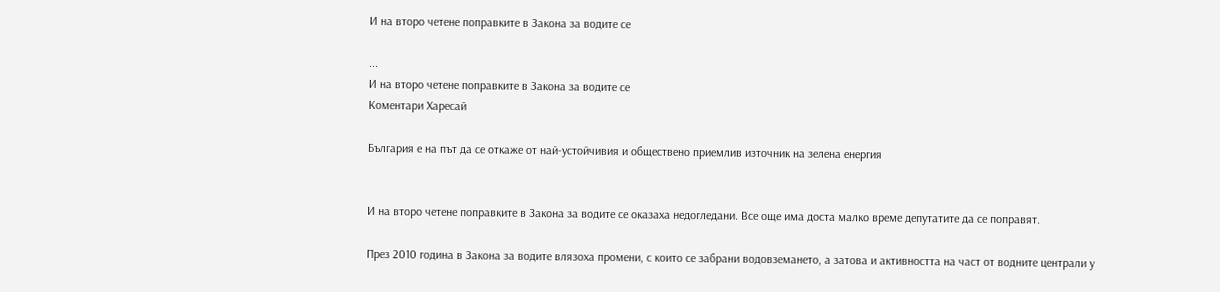И на второ четене поправките в Закона за водите се

...
И на второ четене поправките в Закона за водите се
Коментари Харесай

България е на път да се откаже от най-устойчивия и обществено приемлив източник на зелена енергия


И на второ четене поправките в Закона за водите се оказаха недогледани. Все още има доста малко време депутатите да се поправят.

През 2010 година в Закона за водите влязоха промени, с които се забрани водовземането, а затова и активността на част от водните централи у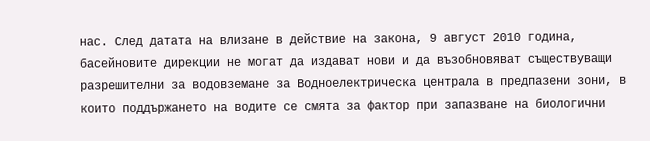нас. След датата на влизане в действие на закона, 9 август 2010 година, басейновите дирекции не могат да издават нови и да възобновяват съществуващи разрешителни за водовземане за Водноелектрическа централа в предпазени зони, в които поддържането на водите се смята за фактор при запазване на биологични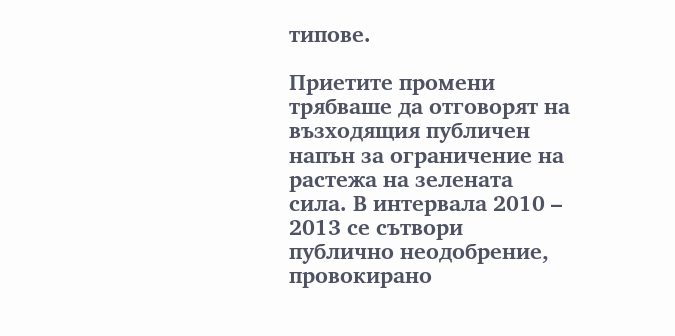типове.

Приетите промени трябваше да отговорят на възходящия публичен напън за ограничение на растежа на зелената сила. В интервала 2010 – 2013 се сътвори публично неодобрение, провокирано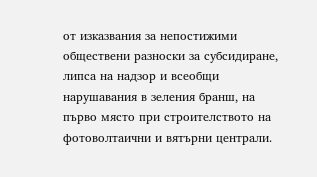от изказвания за непостижими обществени разноски за субсидиране, липса на надзор и всеобщи нарушавания в зеления бранш, на първо място при строителството на фотоволтаични и вятърни централи.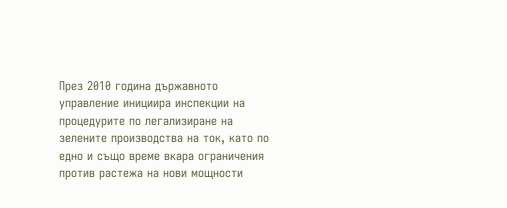През 2010 година държавното управление инициира инспекции на процедурите по легализиране на зелените производства на ток, като по едно и също време вкара ограничения против растежа на нови мощности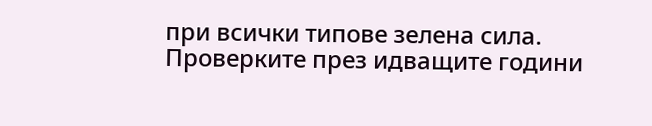при всички типове зелена сила. Проверките през идващите години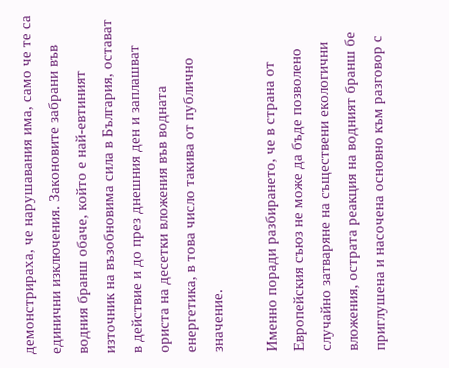демонстрираха, че нарушавания има, само че те са единични изключения. Законовите забрани във водния бранш обаче, който е най-евтиният източник на възобновима сила в България, остават в действие и до през днешния ден и заплашват ориста на десетки вложения във водната енергетика, в това число такива от публично значение.

Именно поради разбирането, че в страна от Европейския съюз не може да бъде позволено случайно затваряне на съществени екологични вложения, острата реакция на водният бранш бе приглушена и насочена основно към разговор с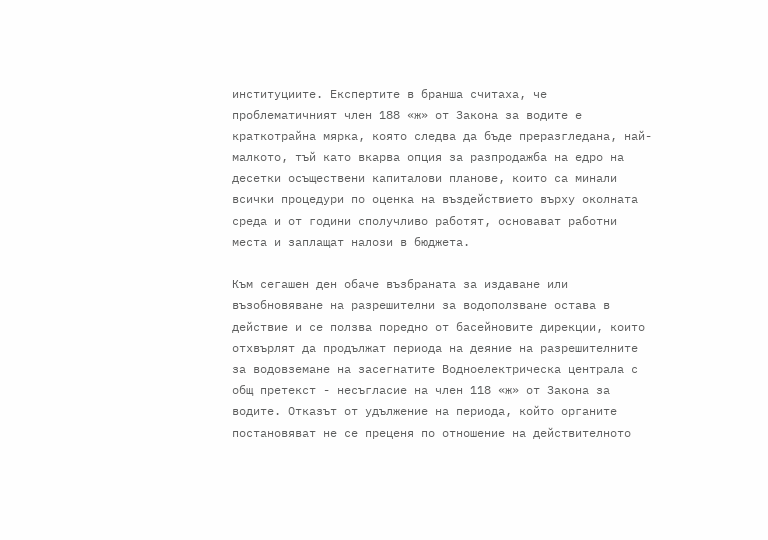институциите. Експертите в бранша считаха, че проблематичният член 188 «ж» от Закона за водите е краткотрайна мярка, която следва да бъде преразгледана, най-малкото, тъй като вкарва опция за разпродажба на едро на десетки осъществени капиталови планове, които са минали всички процедури по оценка на въздействието върху околната среда и от години сполучливо работят, основават работни места и заплащат налози в бюджета.

Към сегашен ден обаче възбраната за издаване или възобновяване на разрешителни за водоползване остава в действие и се ползва поредно от басейновите дирекции, които отхвърлят да продължат периода на деяние на разрешителните за водовземане на засегнатите Водноелектрическа централа с общ претекст - несъгласие на член 118 «ж» от Закона за водите. Отказът от удължение на периода, който органите постановяват не се преценя по отношение на действителното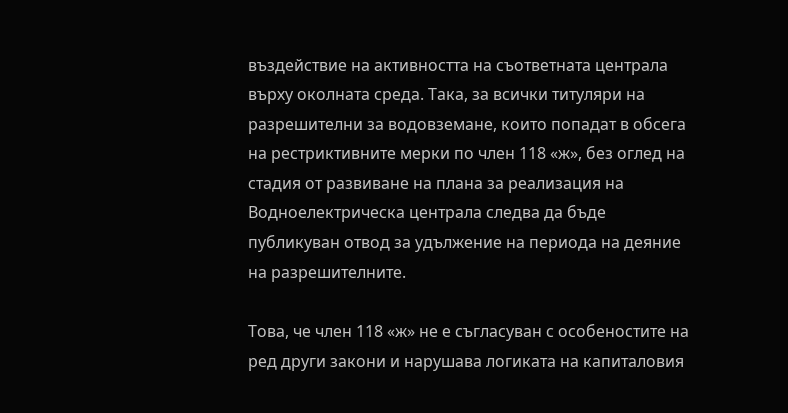въздействие на активността на съответната централа върху околната среда. Така, за всички титуляри на разрешителни за водовземане, които попадат в обсега на рестриктивните мерки по член 118 «ж», без оглед на стадия от развиване на плана за реализация на Водноелектрическа централа следва да бъде публикуван отвод за удължение на периода на деяние на разрешителните.

Това, че член 118 «ж» не е съгласуван с особеностите на ред други закони и нарушава логиката на капиталовия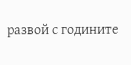развой с годините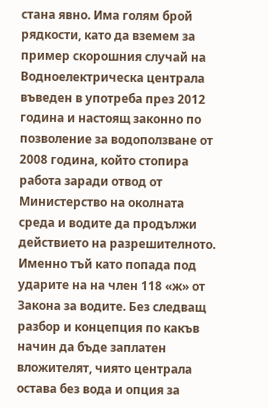стана явно. Има голям брой рядкости, като да вземем за пример скорошния случай на Водноелектрическа централа въведен в употреба през 2012 година и настоящ законно по позволение за водоползване от 2008 година, който стопира работа заради отвод от Министерство на околната среда и водите да продължи действието на разрешителното. Именно тъй като попада под ударите на на член 118 «ж» от Закона за водите. Без следващ разбор и концепция по какъв начин да бъде заплатен вложителят, чиято централа остава без вода и опция за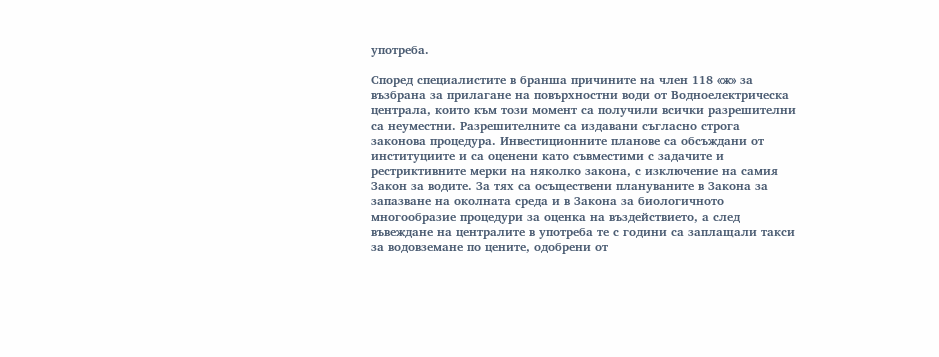употреба.

Според специалистите в бранша причините на член 118 «ж» за възбрана за прилагане на повърхностни води от Водноелектрическа централа, които към този момент са получили всички разрешителни са неуместни. Разрешителните са издавани съгласно строга законова процедура. Инвестиционните планове са обсъждани от институциите и са оценени като съвместими с задачите и рестриктивните мерки на няколко закона, с изключение на самия Закон за водите. За тях са осъществени плануваните в Закона за запазване на околната среда и в Закона за биологичното многообразие процедури за оценка на въздействието, а след въвеждане на централите в употреба те с години са заплащали такси за водовземане по цените, одобрени от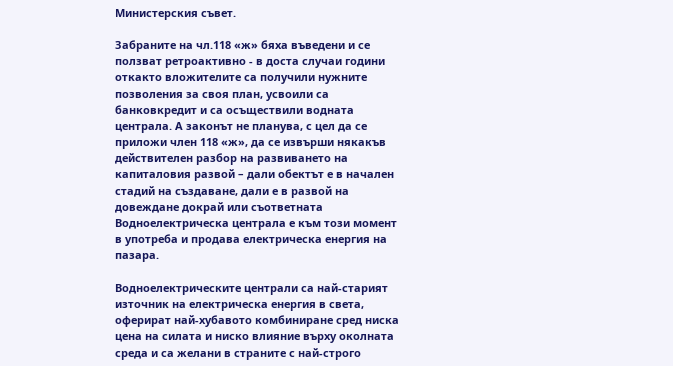Министерския съвет.

Забраните на чл.118 «ж» бяха въведени и се ползват ретроактивно - в доста случаи години откакто вложителите са получили нужните позволения за своя план, усвоили са банковкредит и са осъществили водната централа. А законът не планува, с цел да се приложи член 118 «ж», да се извърши някакъв действителен разбор на развиването на капиталовия развой – дали обектът е в начален стадий на създаване, дали е в развой на довеждане докрай или съответната Водноелектрическа централа е към този момент в употреба и продава електрическа енергия на пазара.

Водноелектрическите централи са най-старият източник на електрическа енергия в света, оферират най-хубавото комбиниране сред ниска цена на силата и ниско влияние върху околната среда и са желани в страните с най-строго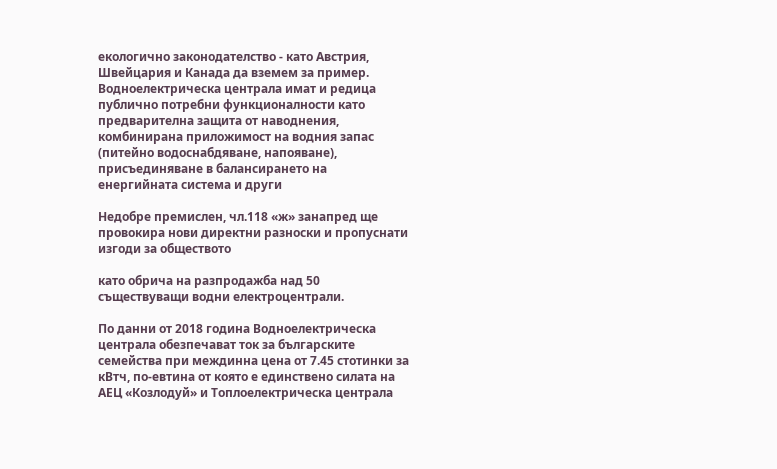екологично законодателство - като Австрия, Швейцария и Канада да вземем за пример. Водноелектрическа централа имат и редица публично потребни функционалности като предварителна защита от наводнения, комбинирана приложимост на водния запас (питейно водоснабдяване, напояване), присъединяване в балансирането на енергийната система и други

Недобре премислен, чл.118 «ж» занапред ще провокира нови директни разноски и пропуснати изгоди за обществото

като обрича на разпродажба над 50 съществуващи водни електроцентрали.

По данни от 2018 година Водноелектрическа централа обезпечават ток за българските семейства при междинна цена от 7.45 стотинки за кВтч, по-евтина от която е единствено силата на АЕЦ «Козлодуй» и Топлоелектрическа централа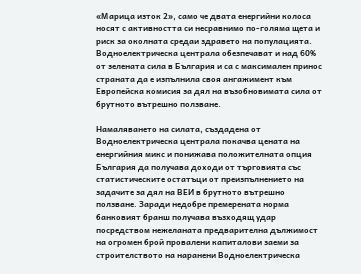«Марица изток 2», само че двата енергийни колоса носят с активността си несравнимо по-голяма щета и риск за околната средаи здравето на популацията. Водноелектрическа централа обезпечават и над 60% от зелената сила в България и са с максимален принос страната да е изпълнила своя ангажимент към Европейска комисия за дял на възобновимата сила от брутното вътрешно ползване.

Намаляването на силата, създадена от Водноелектрическа централа покачва цената на енергийния микс и понижава положителната опция България да получава доходи от търговията със статистическите остатъци от преизпълнението на задачите за дял на ВЕИ в брутното вътрешно ползване. Заради недобре премерената норма банковият бранш получава възходящ удар посредством нежеланата предварителна дължимост на огромен брой провалени капиталови заеми за строителството на наранени Водноелектрическа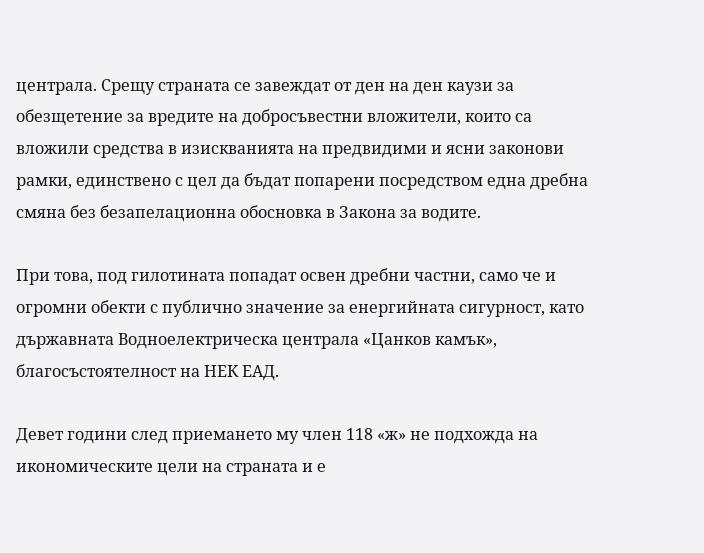централа. Срещу страната се завеждат от ден на ден каузи за обезщетение за вредите на добросъвестни вложители, които са вложили средства в изискванията на предвидими и ясни законови рамки, единствено с цел да бъдат попарени посредством една дребна смяна без безапелационна обосновка в Закона за водите.

При това, под гилотината попадат освен дребни частни, само че и огромни обекти с публично значение за енергийната сигурност, като държавната Водноелектрическа централа «Цанков камък», благосъстоятелност на НЕК ЕАД.

Девет години след приемането му член 118 «ж» не подхожда на икономическите цели на страната и е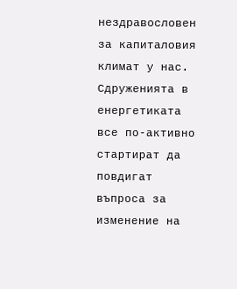нездравословен за капиталовия климат у нас. Сдруженията в енергетиката все по-активно стартират да повдигат въпроса за изменение на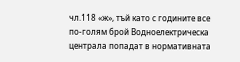чл.118 «ж», тъй като с годините все по-голям брой Водноелектрическа централа попадат в нормативната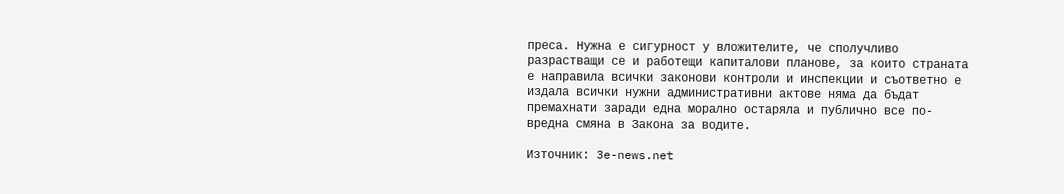преса. Нужна е сигурност у вложителите, че сполучливо разрастващи се и работещи капиталови планове, за които страната е направила всички законови контроли и инспекции и съответно е издала всички нужни административни актове няма да бъдат премахнати заради една морално остаряла и публично все по-вредна смяна в Закона за водите.

Източник: 3e-news.net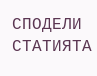СПОДЕЛИ СТАТИЯТА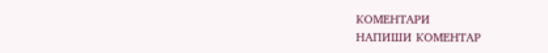КОМЕНТАРИ
НАПИШИ КОМЕНТАР